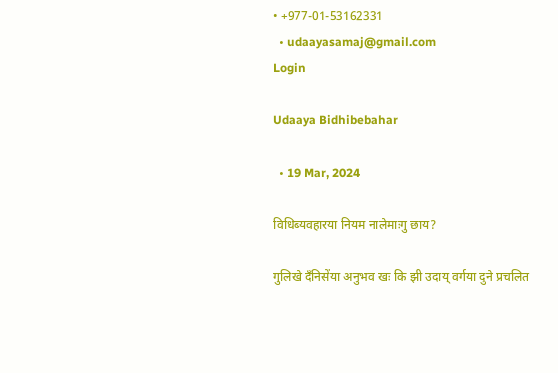• +977-01-53162331
  • udaayasamaj@gmail.com
Login

Udaaya Bidhibebahar

  • 19 Mar, 2024

विधिब्यवहारया नियम नालेमाःगु छाय?

गुलिखे दँनिसेंया अनुभव खः कि झी उदाय् वर्गया दुने प्रचलित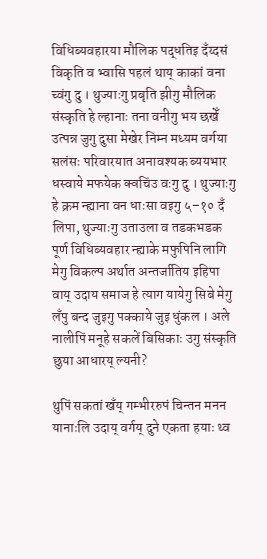विधिब्यवहारया मौलिक पद्धतिइ दँय्दसं विकृति व भ्वासि पहलं थाय् काकां वना च्वंगु दु । थुज्याःगु प्रबृति झीगु मौलिक संस्कृति हे ल्हानाः तना वनीगु भय छखेँ उत्पन्न जुगु दुसा मेखेर निम्न मध्यम वर्गया सलंसः परिवारयात अनावश्यक ब्ययभार धस्वाये मफयेक क्वचिंउ वःगु दु । थुज्याःगु हे क्रम न्ह्याना वन धाःसा वइगु ५–१० दँ लिपा, थुज्याःगु उताउला व तडकभडक पूर्ण विधिब्यवहार न्ह्याके मफुपिनि लागि मेगु विकल्प अर्थात अन्तर्जातिय इहिपा वाय् उदाय समाज हे त्याग यायेगु सिबे मेगु लँपु बन्द जुइगु पक्काये जुइ धुंकल । अले नालीपिं मनूहे सकलें बिसिकाः उगु संस्कृति छुया आधारय् ल्यनी?

थुपिं सकतां खँय् गम्भीररुपं चिन्तन मनन यानाःलि उदाय् वर्गय् दुने एकता हयाः थ्व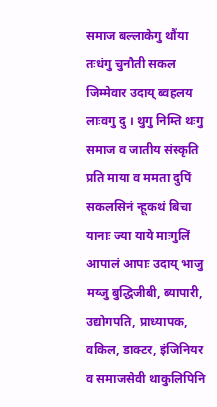समाज बल्लाकेगु थौंया तःधंगु चुनौती सकल जिम्मेवार उदाय् ब्वहलय लाःवगु दु । थुगु निम्ति थःगु समाज व जातीय संस्कृति प्रति माया व ममता दुपिं सकलसिनं न्हूकथं बिचा यानाः ज्या याये माःगुलिं आपालं आपाः उदाय् भाजु मय्जु बुद्धिजीबी, ब्यापारी, उद्योगपति, प्राध्यापक, वकिल, डाक्टर, इंजिनियर व समाजसेवी थाकुलिपिनि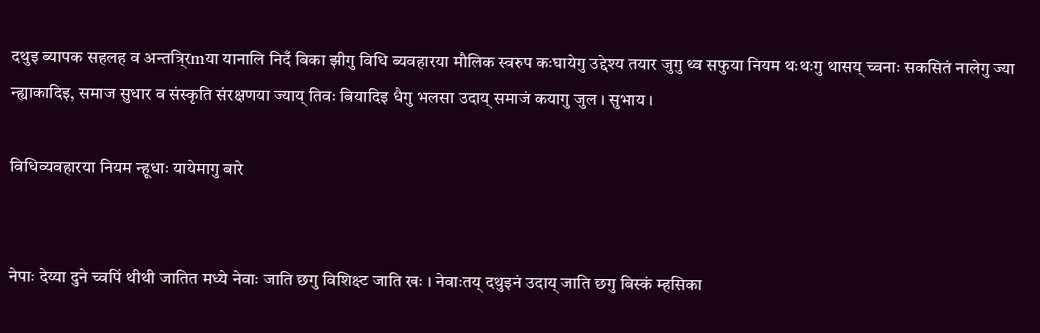दथुइ ब्यापक सहलह व अन्तत्र्रिmया यानालि निदँ बिका झीगु विधि ब्यवहारया मौलिक स्वरुप कःघायेगु उद्देश्य तयार जुगु थ्व सफुया नियम थःथःगु थासय् च्वनाः सकसितं नालेगु ज्या न्ह्याकादिइ, समाज सुधार व संस्कृति संरक्षणया ज्याय् तिवः बियादिइ धैगु भलसा उदाय् समाजं कयागु जुल । सुभाय ।

विधिव्यवहारया नियम न्हूधाः यायेमागु बारे


नेपाः देय्या दुने च्वपिं थीथी जातित मध्ये नेवाः जाति छगु विशिक्ष्ट जाति खः । नेवाःतय् दथुइनं उदाय् जाति छगु बिस्कं म्हसिका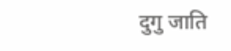दुगु जाति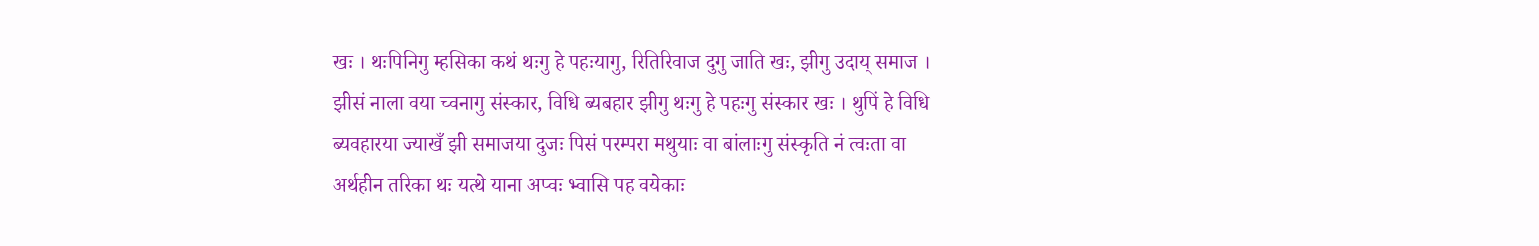खः । थःपिनिगु म्हसिका कथं थःगु हे पहःयागु, रितिरिवाज दुगु जाति खः, झीगु उदाय् समाज । झीसं नाला वया च्वनागु संस्कार, विधि ब्यबहार झीगु थःगु हे पहःगु संस्कार खः । थुपिं हे विधि ब्यवहारया ज्याखँ झी समाजया दुजः पिसं परम्परा मथुयाः वा बांलाःगु संस्कृति नं त्वःता वा अर्थहीन तरिका थः यत्थे याना अप्वः भ्वासि पह वयेकाः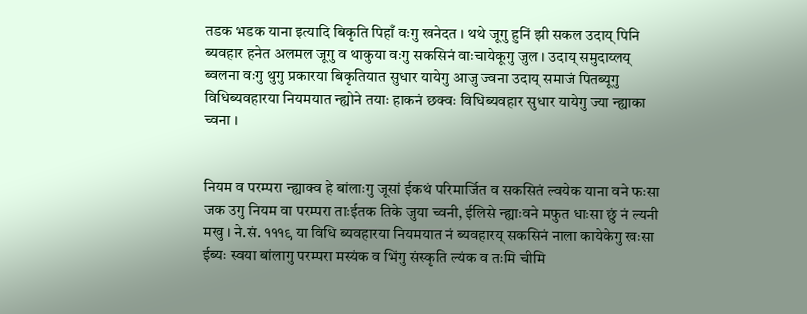तडक भडक याना इत्यादि बिकृति पिहाँ वःगु खनेदत । थथे जूगु हुनिं झी सकल उदाय् पिनि ब्यवहार हनेत अलमल जूगु व थाकुया वःगु सकसिनं वाःचायेकूगु जुल । उदाय् समुदाय्लय् ब्वलना वःगु थुगु प्रकारया बिकृतियात सुधार यायेगु आजु ज्वना उदाय् समाजं पितब्यूगु विधिब्यवहारया नियमयात न्ह्योने तयाः हाकनं छक्वः विधिब्यवहार सुधार यायेगु ज्या न्ह्याका च्वना ।


नियम व परम्परा न्ह्याक्व हे बांलाःगु जूसां ईकथं परिमार्जित व सकसितं ल्वयेक याना वने फःसा जक उगु नियम वा परम्परा ताःईतक तिके जुया च्वनी, ईलिसे न्ह्याःवने मफुत धाःसा छुं नं ल्यनी मखु । ने.सं. १११९ या विधि ब्यवहारया नियमयात नं ब्यवहारय् सकसिनं नाला कायेकेगु खःसा ईब्यः स्वया बांलागु परम्परा मस्यंक व भिंगु संस्कृति ल्यंक व तःमि चीमि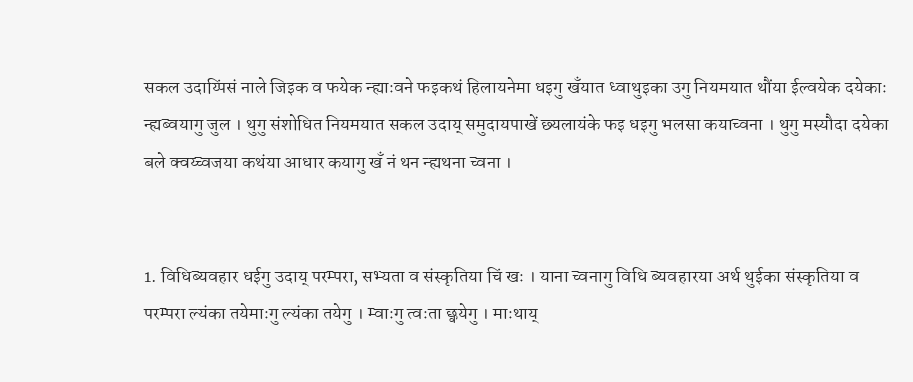सकल उदाय्पिंसं नाले जिइक व फयेक न्ह्याःवने फइकथं हिलायनेमा धइगु खँयात ध्वाथुइका उगु नियमयात थौंया ईल्वयेक दयेकाः न्ह्यब्वयागु जुल । थुगु संशोधित नियमयात सकल उदाय् समुदायपाखें छ्यलायंके फइ धइगु भलसा कयाच्वना । थुगु मस्यौदा दयेका बले क्वय्च्वजया कथंया आधार कयागु खँ नं थन न्ह्यथना च्वना ।


1. विधिब्यवहार धईगु उदाय् परम्परा, सभ्यता व संस्कृतिया चिं खः । याना च्वनागु विधि ब्यवहारया अर्थ थुईका संस्कृतिया व परम्परा ल्यंका तयेमाःगु ल्यंका तयेगु । म्वाःगु त्वःता छ्वयेगु । माःथाय्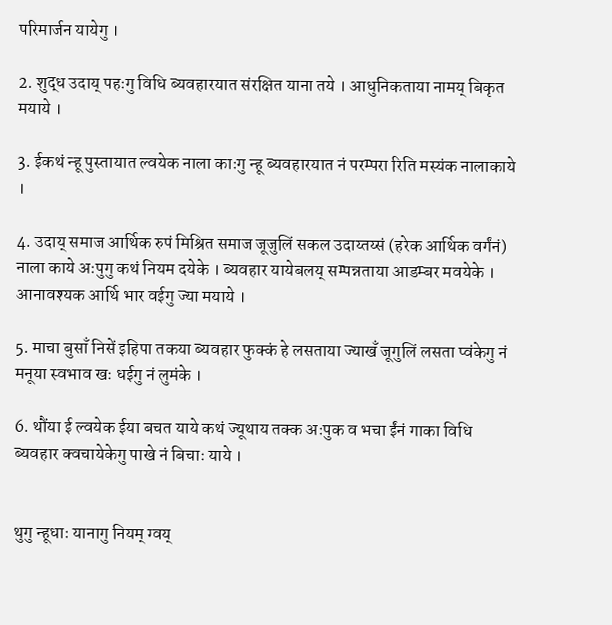परिमार्जन यायेगु ।

2. शुद्ध उदाय् पहःगु विधि ब्यवहारयात संरक्षित याना तये । आधुनिकताया नामय् बिकृत मयाये ।

3. ईकथं न्हू पुस्तायात ल्वयेक नाला काःगु न्हू ब्यवहारयात नं परम्परा रिति मस्यंक नालाकाये ।

4. उदाय् समाज आर्थिक रुपं मिश्रित समाज जूजुलिं सकल उदाय्तय्सं (हरेक आर्थिक वर्गंनं) नाला काये अःपुगु कथं नियम दयेके । ब्यवहार यायेबलय् सम्पन्नताया आडम्बर मवयेके । आनावश्यक आर्थि भार वईगु ज्या मयाये ।

5. माचा बुसाँ निसें इहिपा तकया ब्यवहार फुक्कं हे लसताया ज्याखँ जूगुलिं लसता प्वंकेगु नं मनूया स्वभाव खः धईगु नं लुमंके ।

6. थौंया ई ल्वयेक ईया बचत याये कथं ज्यूथाय तक्क अःपुक व भचा ईंनं गाका विधि ब्यवहार क्वचायेकेगु पाखे नं बिचाः याये ।


थुगु न्हूधाः यानागु नियम् ग्वय्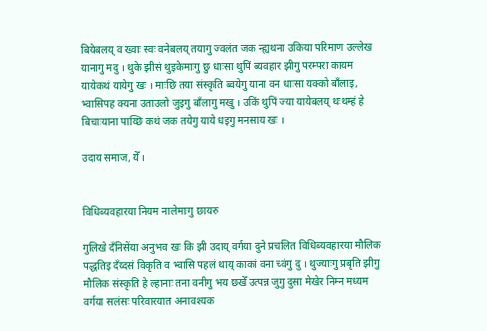बियेबलय् व ख्वाः स्वः वनेबलय् तयागु ज्वलंत जक न्ह्यथना उकिया परिमाण उल्लेख यानागु मदु । थुके झीसं थुइकेमाःगु छु धाःसा थुपिं ब्यवहार झीगु परम्परा कायम यायेकथं यायेगु खः । माःछि तया संस्कृति ब्वयेगु याना वन धाःसा यक्को बाँलाइ, भ्वासिपह क्यना उताउलो जुइगु बाँलागु मखु । उकिं थुपिं ज्या यायेबलय् थःथम्हं हे बिचाःयाना पाय्छि कथं जक तयेगु याये धइगु मनसाय खः ।

उदाय समाज, येँ ।


विधिब्यवहारया नियम नालेमाःगु छायरु

गुलिखे दँनिसेंया अनुभव खः कि झी उदाय् वर्गया दुने प्रचलित विधिब्यवहारया मौलिक पद्धतिइ दँय्दसं विकृति व भ्वासि पहलं थाय् काकां वना च्वंगु दु । थुज्याःगु प्रबृति झीगु मौलिक संस्कृति हे ल्हानाः तना वनीगु भय छखेँ उत्पन्न जुगु दुसा मेखेर निम्न मध्यम वर्गया सलंसः परिवारयात अनावश्यक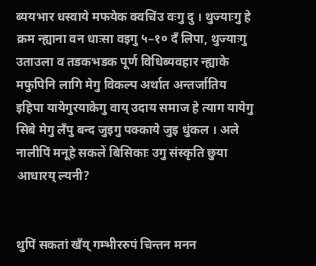ब्ययभार धस्वाये मफयेक क्वचिंउ वःगु दु । थुज्याःगु हे क्रम न्ह्याना वन धाःसा वइगु ५–१० दँ लिपा, थुज्याःगु उताउला व तडकभडक पूर्ण विधिब्यवहार न्ह्याके मफुपिनि लागि मेगु विकल्प अर्थात अन्तर्जातिय इहिपा यायेगुरयाकेगु वाय् उदाय समाज हे त्याग यायेगु सिबे मेगु लँपु बन्द जुइगु पक्काये जुइ धुंकल । अले नालीपिं मनूहे सकलें बिसिकाः उगु संस्कृति छुया आधारय् ल्यनी?


थुपिं सकतां खँय् गम्भीररुपं चिन्तन मनन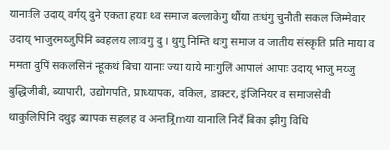यानाःलि उदाय् वर्गय् दुने एकता हयाः थ्व समाज बल्लाकेगु थौंया तःधंगु चुनौती सकल जिम्मेवार उदाय् भाजुरमय्जुपिनि ब्वहलय लाःवगु दु । थुगु निम्ति थःगु समाज व जातीय संस्कृति प्रति माया व ममता दुपिं सकलसिनं न्हूकथं बिचा यानाः ज्या याये माःगुलिं आपालं आपाः उदाय् भाजु मय्जु बुद्धिजीबी, ब्यापारी, उद्योगपति, प्राध्यापक, वकिल, डाक्टर, इंजिनियर व समाजसेवी थाकुलिपिनि दथुइ ब्यापक सहलह व अन्तत्र्रिmया यानालि निदँ बिका झीगु विधि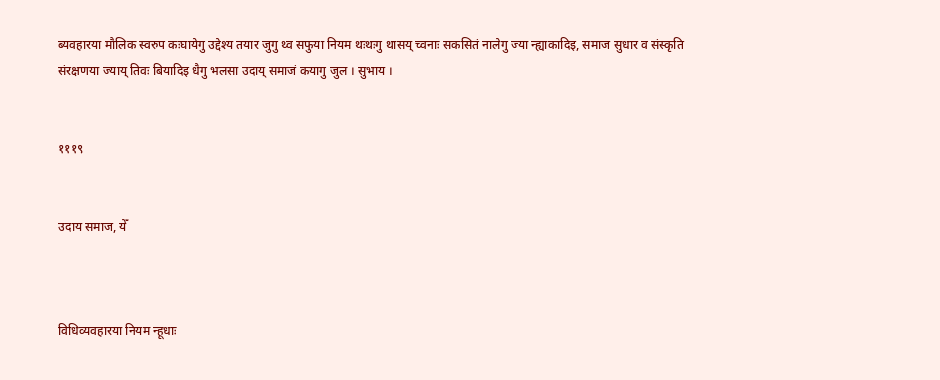ब्यवहारया मौलिक स्वरुप कःघायेगु उद्देश्य तयार जुगु थ्व सफुया नियम थःथःगु थासय् च्वनाः सकसितं नालेगु ज्या न्ह्याकादिइ, समाज सुधार व संस्कृति संरक्षणया ज्याय् तिवः बियादिइ धैगु भलसा उदाय् समाजं कयागु जुल । सुभाय ।


१११९


उदाय समाज, येँ



विधिव्यवहारया नियम न्हूधाः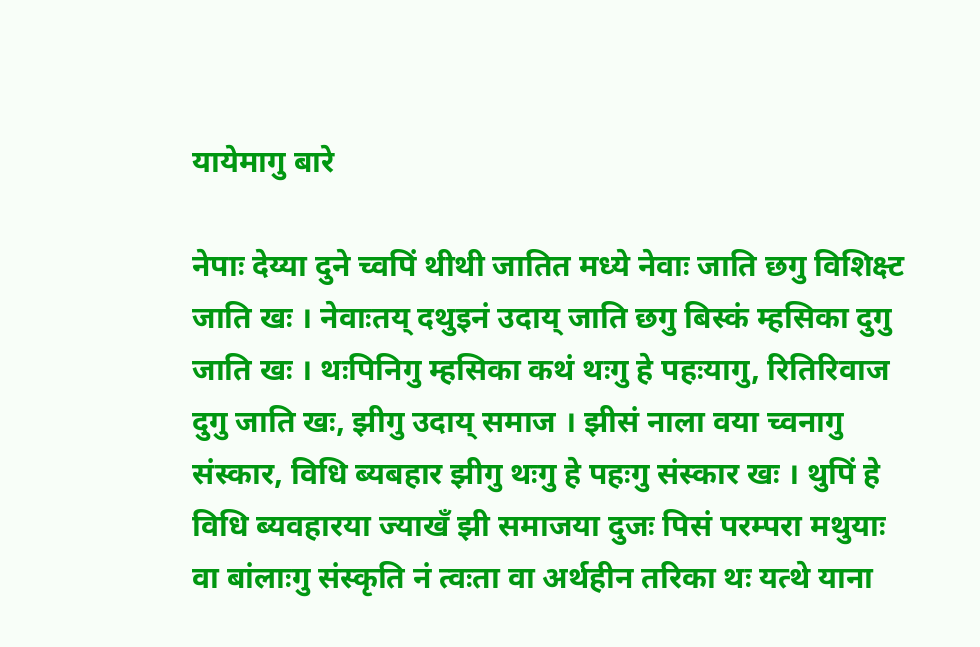यायेमागु बारे

नेपाः देय्या दुने च्वपिं थीथी जातित मध्ये नेवाः जाति छगु विशिक्ष्ट जाति खः । नेवाःतय् दथुइनं उदाय् जाति छगु बिस्कं म्हसिका दुगु जाति खः । थःपिनिगु म्हसिका कथं थःगु हे पहःयागु, रितिरिवाज दुगु जाति खः, झीगु उदाय् समाज । झीसं नाला वया च्वनागु संस्कार, विधि ब्यबहार झीगु थःगु हे पहःगु संस्कार खः । थुपिं हे विधि ब्यवहारया ज्याखँ झी समाजया दुजः पिसं परम्परा मथुयाः वा बांलाःगु संस्कृति नं त्वःता वा अर्थहीन तरिका थः यत्थे याना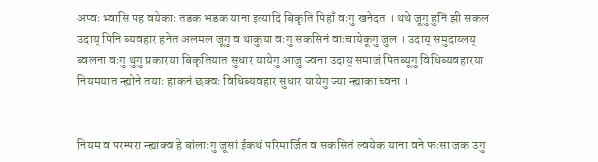अप्वः भ्वासि पह वयेकाः तडक भडक याना इत्यादि बिकृति पिहाँ वःगु खनेदत । थथे जूगु हुनिं झी सकल उदाय् पिनि ब्यवहार हनेत अलमल जूगु व थाकुया वःगु सकसिनं वाःचायेकूगु जुल । उदाय् समुदाय्लय् ब्वलना वःगु थुगु प्रकारया बिकृतियात सुधार यायेगु आजु ज्वना उदाय् समाजं पितब्यूगु विधिब्यवहारया नियमयात न्ह्योने तयाः हाकनं छक्वः विधिब्यवहार सुधार यायेगु ज्या न्ह्याका च्वना ।


नियम व परम्परा न्ह्याक्व हे बांलाःगु जूसां ईकथं परिमार्जित व सकसितं ल्वयेक याना वने फःसा जक उगु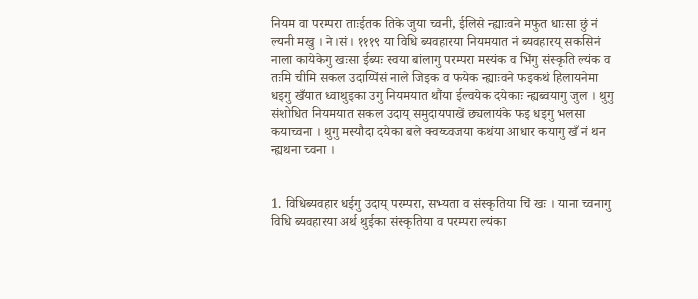नियम वा परम्परा ताःईतक तिके जुया च्वनी, ईलिसे न्ह्याःवने मफुत धाःसा छुं नं ल्यनी मखु । ने।सं। १११९ या विधि ब्यवहारया नियमयात नं ब्यवहारय् सकसिनं नाला कायेकेगु खःसा ईब्यः स्वया बांलागु परम्परा मस्यंक व भिंगु संस्कृति ल्यंक व तःमि चीमि सकल उदाय्पिंसं नाले जिइक व फयेक न्ह्याःवने फइकथं हिलायनेमा धइगु खँयात ध्वाथुइका उगु नियमयात थौंया ईल्वयेक दयेकाः न्ह्यब्वयागु जुल । थुगु संशोधित नियमयात सकल उदाय् समुदायपाखें छ्यलायंके फइ धइगु भलसा कयाच्वना । थुगु मस्यौदा दयेका बले क्वय्च्वजया कथंया आधार कयागु खँ नं थन न्ह्यथना च्वना ।


1. विधिब्यवहार धईगु उदाय् परम्परा, सभ्यता व संस्कृतिया चिं खः । याना च्वनागु विधि ब्यवहारया अर्थ थुईका संस्कृतिया व परम्परा ल्यंका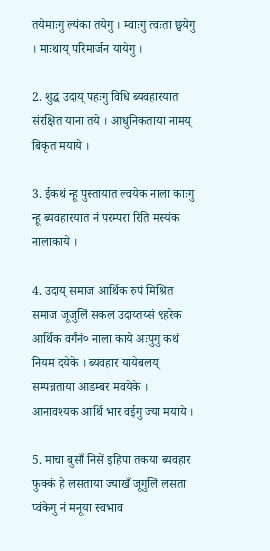तयेमाःगु ल्यंका तयेगु । म्वाःगु त्वःता छ्वयेगु । माःथाय् परिमार्जन यायेगु ।

2. शुद्ध उदाय् पहःगु विधि ब्यवहारयात संरक्षित याना तये । आधुनिकताया नामय् बिकृत मयाये ।

3. ईकथं न्हू पुस्तायात ल्वयेक नाला काःगु न्हू ब्यवहारयात नं परम्परा रिति मस्यंक नालाकाये ।

4. उदाय् समाज आर्थिक रुपं मिश्रित समाज जूजुलिं सकल उदाय्तय्सं ९हरेक आर्थिक वर्गंनं० नाला काये अःपुगु कथं नियम दयेके । ब्यवहार यायेबलय् सम्पन्नताया आडम्बर मवयेके । आनावश्यक आर्थि भार वईगु ज्या मयाये ।

5. माचा बुसाँ निसें इहिपा तकया ब्यवहार फुक्कं हे लसताया ज्याखँ जूगुलिं लसता प्वंकेगु नं मनूया स्वभाव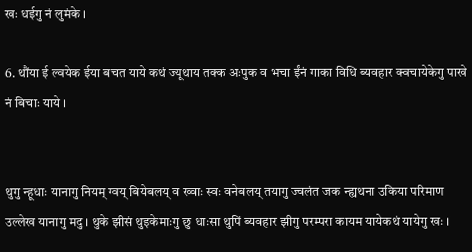खः धईगु नं लुमंके ।

6. थौंया ई ल्वयेक ईया बचत याये कथं ज्यूथाय तक्क अःपुक व भचा ईंनं गाका विधि ब्यवहार क्वचायेकेगु पाखे नं बिचाः याये ।


थुगु न्हूधाः यानागु नियम् ग्वय् बियेबलय् व ख्वाः स्वः वनेबलय् तयागु ज्वलंत जक न्ह्यथना उकिया परिमाण उल्लेख यानागु मदु । थुके झीसं थुइकेमाःगु छु धाःसा थुपिं ब्यवहार झीगु परम्परा कायम यायेकथं यायेगु खः ।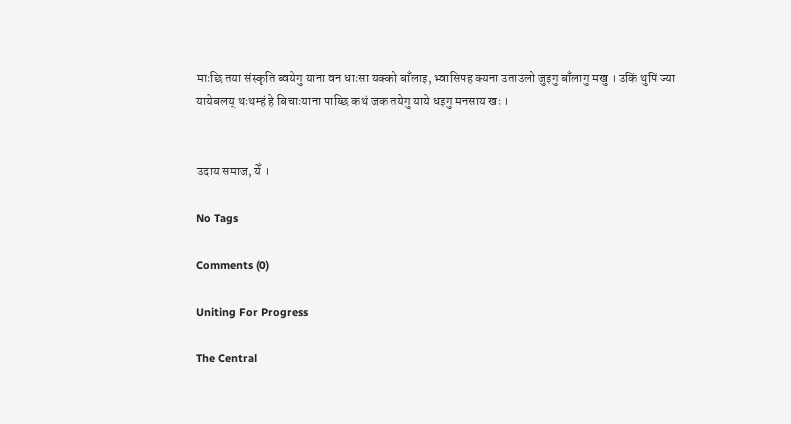माःछि तया संस्कृति ब्वयेगु याना वन धाःसा यक्को बाँलाइ, भ्वासिपह क्यना उताउलो जुइगु बाँलागु मखु । उकिं थुपिं ज्या यायेबलय् थःथम्हं हे बिचाःयाना पाय्छि कथं जक तयेगु याये धइगु मनसाय खः ।


उदाय समाज, येँ ।

No Tags

Comments (0)

Uniting For Progress

The Central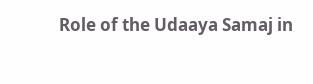Role of the Udaaya Samaj in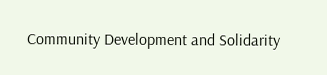Community Development and Solidarity